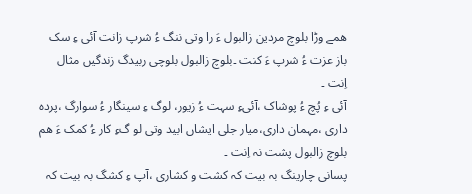ھمے وڑا بلوچ مردین زالبول ءَ را وتی ننگ ءُ شرپ زانت آئی ءِ سک باز عزت ءُ شرپ ءَ کنت ۔بلوچ زالبول بلوچی ربیدگ زندگیں مثال اِنت ۔
آئی ءِ پُچ ءُ پوشاک ،آئیءِ سہت ءُ زیور، لوگ ءِ سینگار ءُ سوارگ ،پردہ داری ،مہمان داری،میار جلی ایشاں ابید وتی لو گءِ کار ءُ کمک ءَ ھم بلوچ زالبول پشت نہ اِنت ۔
پسانی چارینگ بہ بیت کہ کشت و کشاری ،آپ ءِ کشگ بہ بیت کہ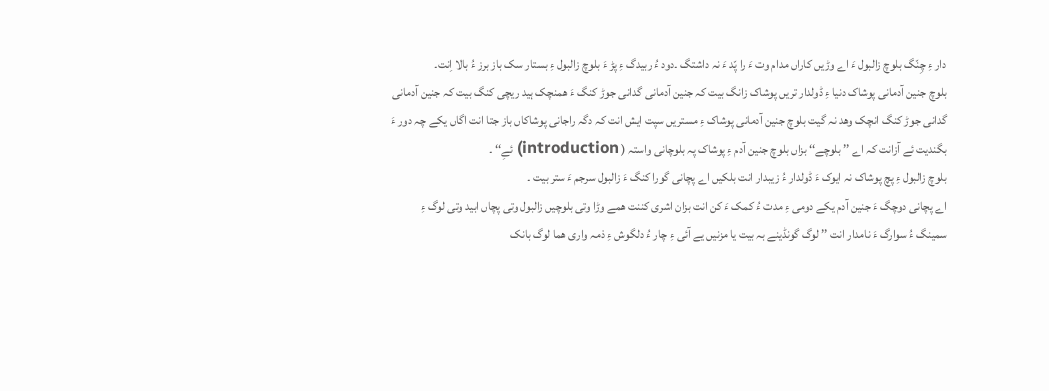دار ءِ چِنّگ بلوچ زالبول ءَ اے وڑیں کاراں مدام وت ءَ را پّد ءَ نہ داشتگ ۔دود ءُ ربیدگ ءِ پڑ ءَ بلوچ زالبول ءِ بستار سک باز برز ءُ بالا اِنت۔
بلوچ جنین آدمانی پوشاک دنیا ءِ ڈولدار تریں پوشاک زانگ بیت کہ جنین آدمانی گدانی جوڑ کنگ ءَ ھمنچک ہید ریچی کنگ بیت کہ جنین آدمانی گدانی جوڑ کنگ انچک وھد نہ گیت بلوچ جنین آدمانی پوشاک ءِ مستریں سپت ایش انت کہ دگہ راجانی پوشاکاں باز جتا انت اگاں یکے چہ دور ءَ بگندیت ئے آزانت کہ اے ’’ بلوچے‘‘ بزاں بلوچ جنین آدم ءِ پوشاک پہ بلوچانی واستہ ( introduction) ئےِ‘‘ ۔
بلوچ زالبول ءِ پچ پوشاک نہ ایوک ءَ ڈولدار ءُ زیبدار انت بلکیں اے پچانی گورا کنگ ءَ زالبول سرجم ءَ ستر بیت ۔
اے پچانی دوچگ ءَ جنین آدم یکے دومی ءِ مدت ءُ کمک ءَ کن انت بزان اشری کننت ھمے وڑا وتی بلوچیں زالبول وتی پچاں ابید وتی لوگ ءِ سمینگ ءُ سوارگ ءَ نامدار انت ’’ لوگ گونڈینے بہ بیت یا مزنیں یے آئی ءِ چار ءُ دلگوش ءِ ذمہ واری ھما لوگ بانک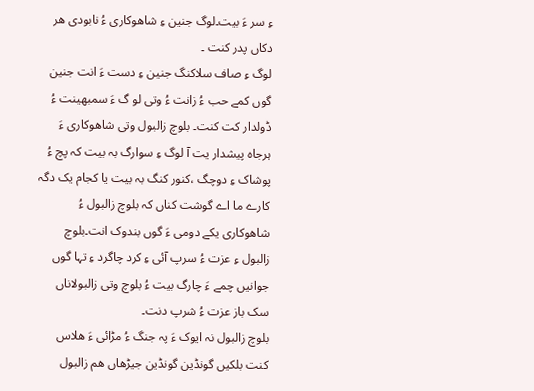ءِ سر ءَ بیت۔لوگ جنین ءِ شاھوکاری ءُ نابودی ھر دکاں پدر کنت ۔
لوگ ءِ صاف سلاکنگ جنین ءِ دست ءَ انت جنین گوں کمے حب ءُ زانت ءُ وتی لو گ ءَ سمبھینت ءُ ڈولدار کت کنت۔ بلوچ زالبول وتی شاھوکاری ءَ ہرجاہ پیشدار یت آ لوگ ءِ سوارگ بہ بیت کہ پچ ءُ پوشاک ءِ دوچگ ،کنور کنگ بہ بیت یا کجام یک دگہ کارے ما اے گوشت کناں کہ بلوچ زالبول ءُ شاھوکاری یکے دومی ءَ گوں بندوک انت۔بلوچ زالبول ءِ عزت ءُ سرپ آئی ءِ کرد چاگرد ءِ تہا گوں جوانیں چمے ءَ چارگ بیت ءُ بلوچ وتی زالبولاناں سک باز عزت ءُ شرپ دنت۔
بلوچ زالبول نہ ایوک ءَ پہ جنگ ءُ مڑائی ءَ ھلاس کنت بلکیں گونڈین گونڈین جیڑھاں ھم زالبول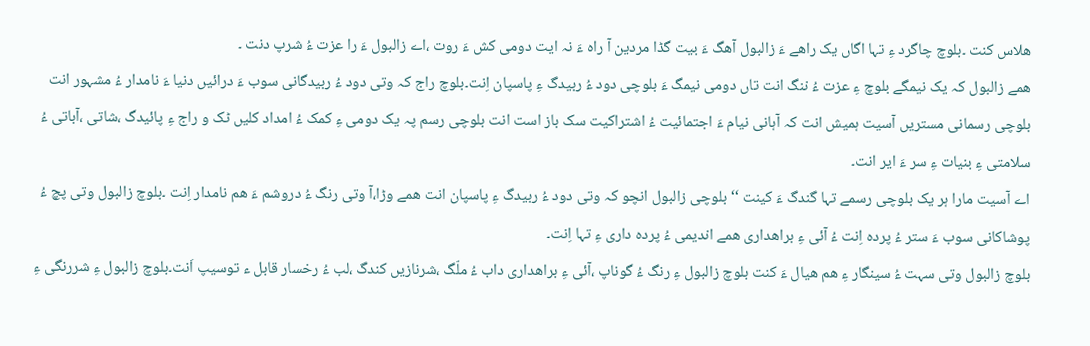ھلاس کنت ۔بلوچ چاگرد ءِ تہا اگاں یک راھے ءَ زالبول آھگ ءَ بیت گڈا مردین آ راہ ءَ نہ ایت دومی کش ءَ روت ،اے زالبول ءَ را عزت ءُ شرپ دنت ۔
ھمے زالبول کہ یک نیمگے بلوچ ءِ عزت ءُ ننگ انت تاں دومی نیمگ ءَ بلوچی دود ءُ ربیدگ ءِ پاسپان اِنت۔بلوچ راج کہ وتی دود ءُ ربیدگانی سوب ءَ درائیں دنیا ءَ نامدار ءُ مشہور انت
بلوچی رسمانی مستریں آسیت ہمیش انت کہ آہانی نیام ءَ اجتمائیت ءُ اشتراکیت سک باز است انت بلوچی رسم پہ یک دومی ءِ کمک ءُ امداد کلیں ٹک و راج ءِ پائیدگ ،شاتی ،آباتی ءُ سلامتی ءِ بنیات ءِ سر ءَ ایر انت۔
اے آسیت مارا ہر یک بلوچی رسمے تہا گندگ ءَ کینت ‘‘بلوچی زالبول انچو کہ وتی دود ءُ ربیدگ ءِ پاسپان انت ھمے وڑا،آ وتی رنگ ءُ دروشم ءَ ھم نامدار اِنت ۔بلوچ زالبول وتی پچ ءُ پوشاکانی سوب ءَ ستر ءُ پردہ اِنت ءُ آئی ءِ براھداری ھمے اندیمی ءُ پردہ داری ءِ تہا اِنت۔
بلوچ زالبول وتی سہت ءُ سینگار ءِ ھم ھیال ءَ کنت بلوچ زالبول ءِ رنگ ءُ گوناپ ،آئی ءِ براھداری داب ءُ ملّگ ،شرنازیں کندگ ،لب ءُ رخسار قابل ء توسیپ اَنت۔بلوچ زالبول ءِ شررنگی ءِ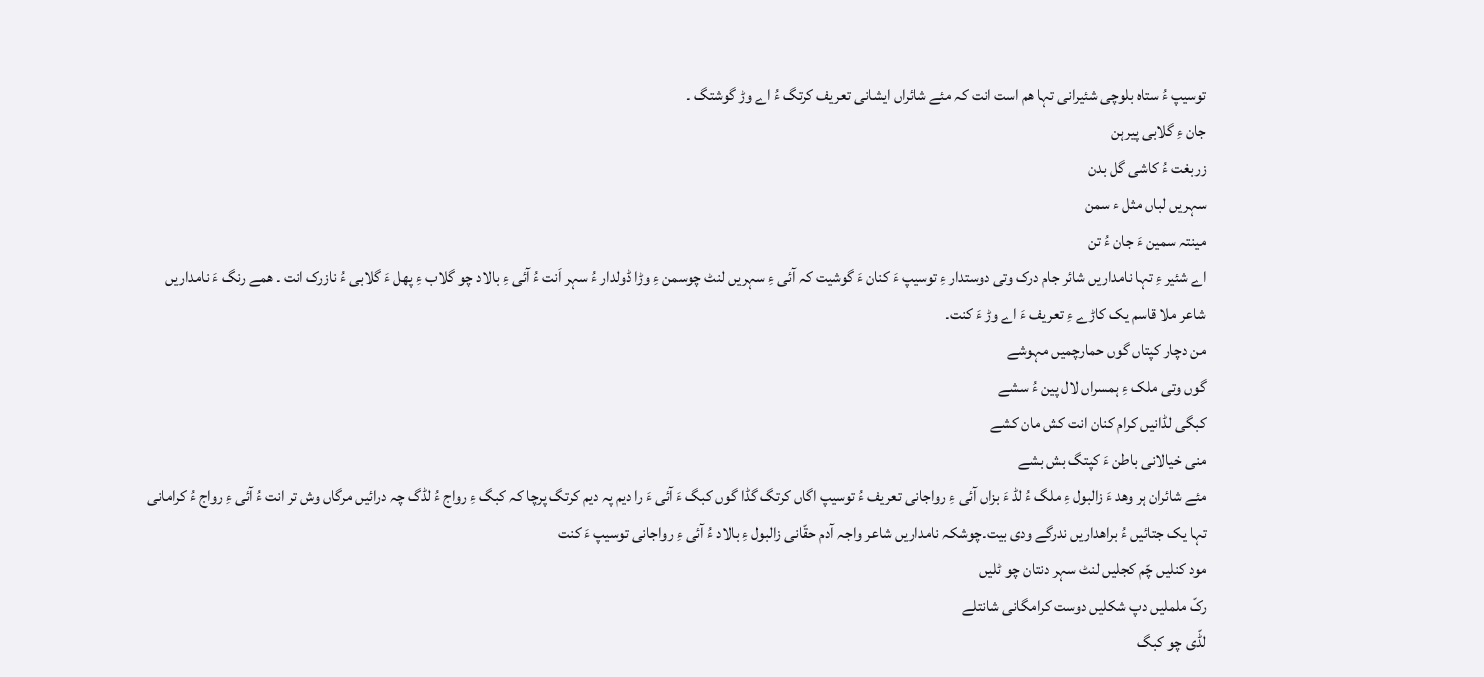توسیپ ءُ ستاہ بلوچی شئیرانی تہا ھم است انت کہ مئے شائراں ایشانی تعریف کرتگ ءُ اے وڑ گوشتگ ۔
جان ءِ گلابی پیرہن
زربغت ءُ کاشی گل بدن
سہریں لباں مثل ء سمن
مینتہ سمین ءَ جان ءُ تن
اے شئیر ءِ تہا نامداریں شائر جام درک وتی دوستدار ءِ توسیپ ءَ کنان ءَ گوشیت کہ آئی ءِ سہریں لنٹ چوسمن ءِ وڑا ڈولدار ءُ سہر اَنت ءُ آئی ءِ بالاد چو گلاب ءِ پھل ءَ گلابی ءُ نازرک انت ۔ ھمے رنگ ءَ نامداریں شاعر ملا قاسم یک کاڑے ءِ تعریف ءَ اے وڑ ءَ کنت۔
من دچار کپتاں گوں حمارچمیں مہوشے
گوں وتی ملک ءِ ہمسراں لال پین ءُ سشے
کبگی لڈانیں کرام کنان انت کش مان کشے
منی خیالانی باطن ءَ کپتگ بش بشے
مئے شائران ہر وھد ءَ زالبول ءِ ملگ ءُ لڈ ءَ بزاں آئی ءِ رواجانی تعریف ءُ توسیپ اگاں کرتگ گڈا گوں کبگ ءَ آئی ءَ را دیم پہ دیم کرتگ پرچا کہ کبگ ءِ رواج ءُ لڈگ چہ درائیں مرگاں وش تر انت ءُ آئی ءِ رواج ءُ کرامانی تہا یک جتائیں ءُ براھداریں ندرگے ودی بیت۔چوشکہ نامداریں شاعر واجہ آدم حقّانی زالبول ءِ بالاد ءُ آئی ءِ رواجانی توسیپ ءَ کنت
مود کنلیں چّم کجلیں لنٹ سہر دنتان چو ٹلیں
رکّ ململیں دپ شکلیں دوست کرامگانی شانتلے
لڈّی چو کبگ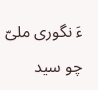ءَ نگوری ملیّ چو سید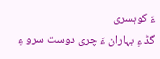ءَ کوہسری
گڈ ءِ بہاران ءَ چری دوست سرو ءِ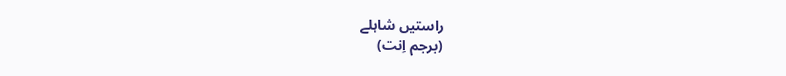راستیں شاہلے
(برجم اِنت)